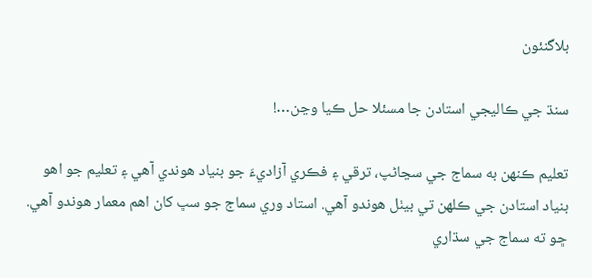بلاگنئون

سنڌ جي ڪاليجي استادن جا مسئلا حل ڪيا وڃن…!

تعليم ڪنهن به سماج جي سڃاڻپ، ترقي ۽ فڪري آزاديءَ جو بنياد هوندي آهي ۽ تعليم جو اهو بنياد استادن جي ڪلهن تي بيٺل هوندو آهي. استاد وري سماج جو سڀ کان اهم معمار هوندو آهي. ڇو ته سماج جي سڌاري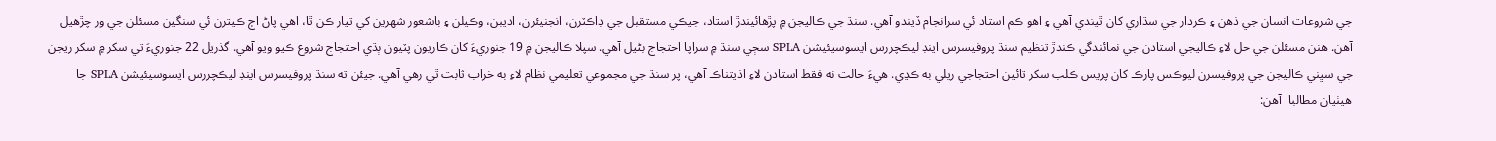جي شروعات انسان جي ذهن ۽ ڪردار جي سڌاري کان ٿيندي آهي ۽ اهو ڪم استاد ئي سرانجام ڏيندو آهي. سنڌ جي ڪاليجن ۾ پڙهائيندڙ استاد، جيڪي مستقبل جي ڊاڪٽرن، انجنيئرن، اديبن، وڪيلن ۽ باشعور شهرين کي تيار ڪن ٿا، اهي پاڻ اڄ ڪيترن ئي سنگين مسئلن جي ور چڙهيل آهن. هنن مسئلن جي حل لاءِ ڪاليجي استادن جي نمائندگي ڪندڙ تنظيم سنڌ پروفيسرس اينڊ ليڪچررس ايسوسيئيشن SPLA سڄي سنڌ ۾ سراپا احتجاج بڻيل آهي. سپلا ڪاليجن ۾ 19 جنوريءَ کان ڪاريون پٽيون ٻڌي احتجاج شروع ڪيو ويو آهي. گذريل 22 جنوريءَ تي سکر ۾ سکر ريجن جي سڀني ڪاليجن جي پروفيسرن ليوڪس پارڪ کان پريس ڪلب سکر تائين احتجاجي ريلي به ڪڍي. ھيءَ حالت نه فقط استادن لاءِ اذيتناڪ آهي، پر سنڌ جي مجموعي تعليمي نظام لاءِ به خراب ثابت ٿي رهي آهي. جيئن ته سنڌ پروفيسرس اينڊ ليڪچررس ايسوسيئيشن SPLA جا هيٺيان مطالبا  آهن: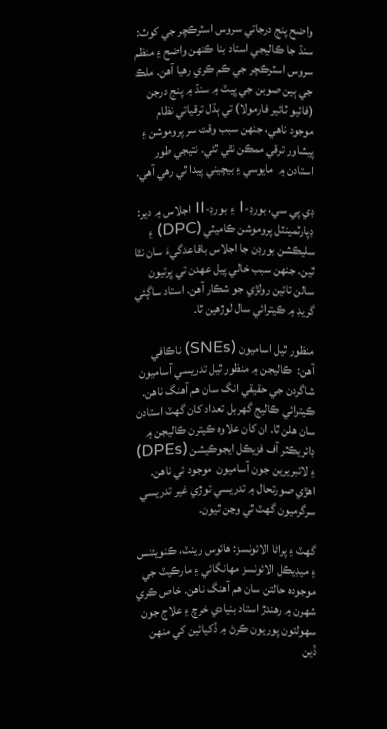واضح پنج درجاتي سروس اسٽرڪچر جي کوٽ: سنڌ جا ڪاليجي استاد بنا ڪنهن واضح ۽ منظم سروس اسٽرڪچر جي ڪم ڪري رهيا آهن. ملڪ جي ٻين صوبن جي ڀيٽ ۾ سنڌ ۾ پنج درجن (فائيو ٽائير فارمولا) تي ٻڌل ترقياتي نظام موجود ناهي، جنهن سبب وقت سر پروموشن ۽ پيشاور ترقي ممڪن نٿي ٿئي. نتيجي طور استادن ۾  مايوسي ۽ بيچيني پيدا ٿي رهي آهي.

ڊي پي سي، بورڊ-I ۽ بورڊ-II اجلاس ۾ دير: ڊپارٽمينٽل پروموشن ڪاميٽي (DPC) ۽ سليڪشن بورڊن جا اجلاس باقاعدگيءَ سان نٿا ٿين. جنهن سبب خالي پيل عهدن تي ڀرتيون سالن تائين رولڙي جو شڪار آهن. استاد ساڳئي گريڊ ۾ ڪيترائي سال لوڙهين ٿا.

منظور ٿيل اساميون (SNEs) ناڪافي آهن:  ڪاليجن ۾ منظور ٿيل تدريسي آساميون شاگردن جي حقيقي انگ سان هم آهنگ ناهن. ڪيترائي ڪاليج گهربل تعداد کان گهٽ استادن سان هلن ٿا. ان کان علاوه ڪيترن ڪاليجن ۾ ڊائريڪٽر آف فزيڪل ايجوڪيشن (DPEs) ۽ لائبريرين جون آساميون  موجود ئي ناهن. اهڙي صورتحال ۾ تدريسي توڙي غير تدريسي سرگرميون گهٽ ٿي وڃن ٿيون.

گهٽ ۽ پراڻا الائونسز: هائوس رينٽ، ڪنويئنس ۽ ميڊيڪل الائونسز مهانگائي ۽ مارڪيٽ جي موجوده حالتن سان هم آهنگ ناهن. خاص ڪري شهرن ۾ رهندڙ استاد بنيادي خرچ ۽ علاج جون سهولتون پوريون ڪرڻ ۾ ڏکيائين کي منهن ڏين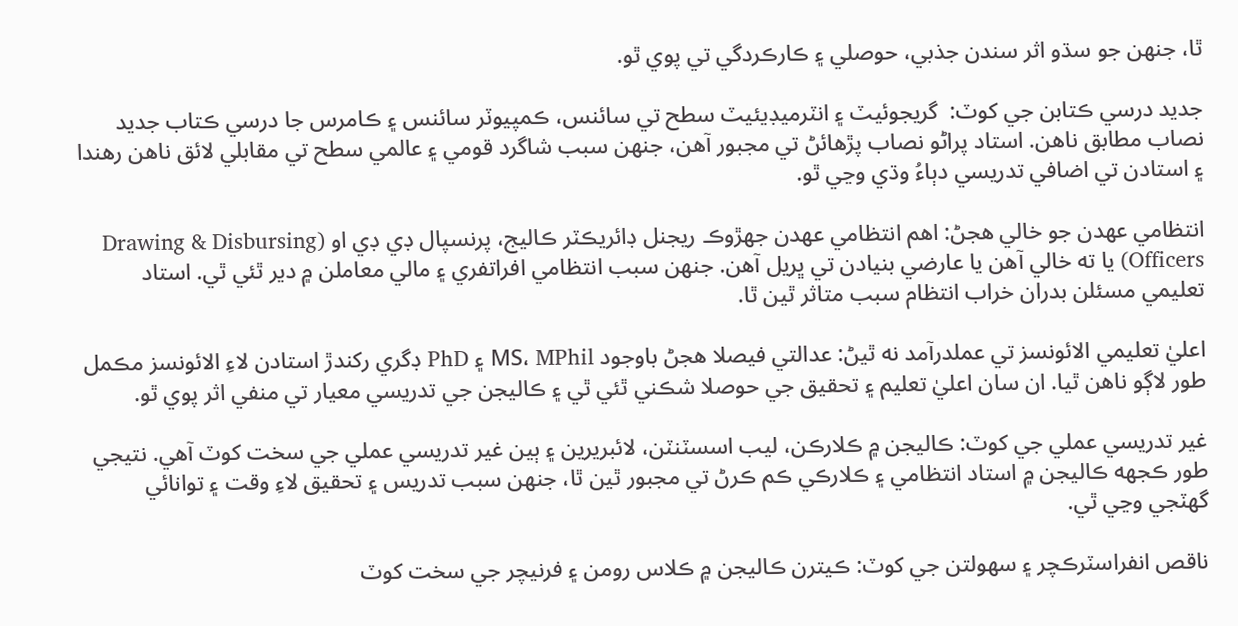ٿا، جنهن جو سڌو اثر سندن جذبي، حوصلي ۽ ڪارڪردگي تي پوي ٿو.

جديد درسي ڪتابن جي کوٽ:  گريجوئيٽ ۽ انٽرميڊيئيٽ سطح تي سائنس، ڪمپيوٽر سائنس ۽ ڪامرس جا درسي ڪتاب جديد نصاب مطابق ناهن. استاد پراڻو نصاب پڙهائڻ تي مجبور آهن، جنهن سبب شاگرد قومي ۽ عالمي سطح تي مقابلي لائق ناهن رهندا ۽ استادن تي اضافي تدريسي دٻاءُ وڌي وڃي ٿو.

انتظامي عهدن جو خالي هجڻ: اهم انتظامي عهدن جهڙوڪ ريجنل ڊائريڪٽر ڪاليج، پرنسپال ڊي ڊي او (Drawing & Disbursing Officers) يا ته خالي آهن يا عارضي بنيادن تي ڀريل آهن. جنهن سبب انتظامي افراتفري ۽ مالي معاملن ۾ دير ٿئي ٿي. استاد تعليمي مسئلن بدران خراب انتظام سبب متاثر ٿين ٿا.

اعليٰ تعليمي الائونسز تي عملدرآمد نه ٿيڻ: عدالتي فيصلا هجڻ باوجود MS، MPhil ۽ PhD ڊگري رکندڙ استادن لاءِ الائونسز مڪمل طور لاڳو ناهن ٿيا. ان سان اعليٰ تعليم ۽ تحقيق جي حوصلا شڪني ٿئي ٿي ۽ ڪاليجن جي تدريسي معيار تي منفي اثر پوي ٿو.

غير تدريسي عملي جي کوٽ: ڪاليجن ۾ ڪلارڪن، ليب اسسٽنٽن، لائبريرين ۽ ٻين غير تدريسي عملي جي سخت کوٽ آهي. نتيجي طور ڪجهه ڪاليجن ۾ استاد انتظامي ۽ ڪلارڪي ڪم ڪرڻ تي مجبور ٿين ٿا، جنهن سبب تدريس ۽ تحقيق لاءِ وقت ۽ توانائي گهٽجي وڃي ٿي.

ناقص انفراسٽرڪچر ۽ سهولتن جي کوٽ: ڪيترن ڪاليجن ۾ ڪلاس رومن ۽ فرنيچر جي سخت کوٽ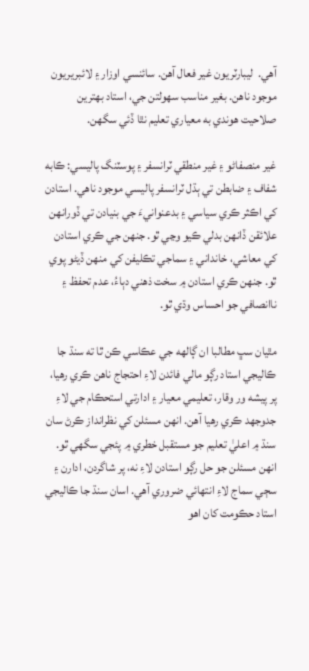آهي.  ليبارٽريون غير فعال آهن. سائنسي اوزار ۽ لائبريريون موجود ناهن. بغير مناسب سهولتن جي، استاد بهترين صلاحيت هوندي به معياري تعليم نٿا ڏئي سگهن.

غير منصفاڻو ۽ غير منطقي ٽرانسفر ۽ پوسٽنگ پاليسي: ڪابه شفاف ۽ ضابطن تي ٻڌل ٽرانسفر پاليسي موجود ناهي. استادن کي اڪثر ڪري سياسي ۽ بدعنوانيءَ جي بنيادن تي ڏورانهن علائقن ڏانهن بدلي ڪيو وڃي ٿو. جنهن جي ڪري استادن کي معاشي، خانداني ۽ سماجي تڪليفن کي منهن ڏيڻو پوي ٿو. جنهن ڪري استادن ۾ سخت ذهني دٻاءُ، عدم تحفظ ۽ ناانصافي جو احساس وڌي ٿو.

مٿيان سڀ مطالبا ان ڳالهه جي عڪاسي ڪن ٿا ته سنڌ جا ڪاليجي استاد رڳو مالي فائدن لاءِ احتجاج ناهن ڪري رهيا، پر پيشه ور وقار، تعليمي معيار ۽ ادارتي استحڪام جي لاءِ جدوجهد ڪري رهيا آهن. انهن مسئلن کي نظرانداز ڪرڻ سان سنڌ ۾ اعليٰ تعليم جو مستقبل خطري ۾ پئجي سگهي ٿو. انهن مسئلن جو حل رڳو استادن لاءِ نه، پر شاگردن، ادارن ۽ سڄي سماج لاءِ انتهائي ضروري آهي. اسان سنڌ جا ڪاليجي استاد حڪومت کان اهو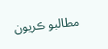مطالبو ڪريون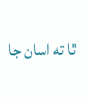ٿا ته اسان جا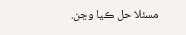مسئلا حل ڪيا وڃن.